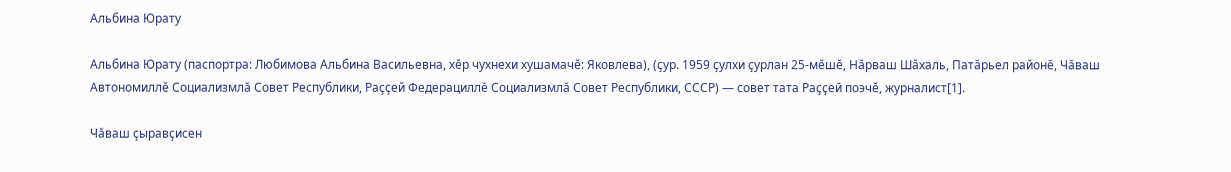Альбина Юрату

Альбина Юрату (паспортра: Любимова Альбина Васильевна, хӗр чухнехи хушамачӗ: Яковлева), (ҫур. 1959 ҫулхи ҫурлан 25-мӗшӗ, Нӑрваш Шӑхаль, Патăрьел районĕ, Чăваш Автономиллĕ Социализмлă Совет Республики, Раççей Федерациллĕ Социализмлă Совет Республики, СССР) — совет тата Раҫҫей поэчӗ, журналист[1].

Чӑваш ҫыравҫисен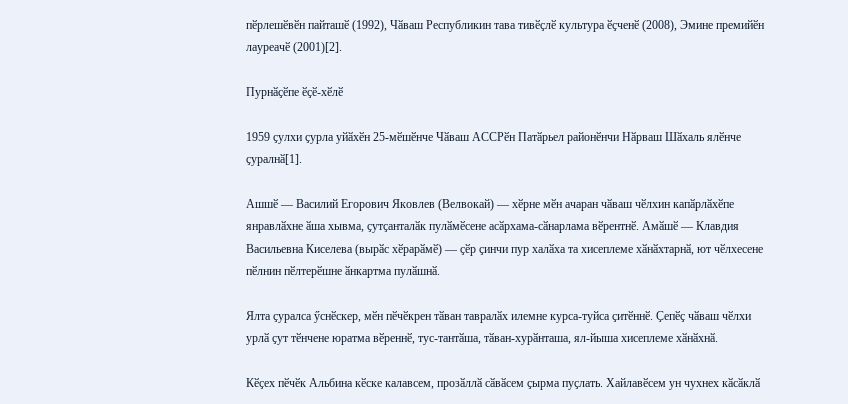пӗрлешӗвӗн пайташӗ (1992), Чӑваш Республикин тава тивӗҫлӗ культура ӗҫченӗ (2008), Эмине премийӗн лауреачӗ (2001)[2].

Пурнӑҫӗпе ӗҫӗ-хӗлӗ

1959 ҫулхи ҫурла уйӑхӗн 25-мӗшӗнче Чӑваш АССРӗн Патӑрьел районӗнчи Нӑрваш Шӑхаль ялӗнче ҫуралнӑ[1].

Ашшӗ — Василий Егорович Яковлев (Велвокай) — хӗрне мӗн ачаран чӑваш чӗлхин капӑрлӑхӗпе янравлӑхне ӑша хывма, ҫутҫанталӑк пулӑмӗсене асӑрхама-сӑнарлама вӗрентнӗ. Амӑшӗ — Клавдия Васильевна Киселева (вырӑс хӗрарӑмӗ) — ҫӗр ҫинчи пур халӑха та хисеплеме хӑнӑхтарнӑ, ют чӗлхесене пӗлнин пӗлтерӗшне ӑнкартма пулӑшнӑ.

Ялта ҫуралса ӳснӗскер, мӗн пӗчӗкрен тӑван тавралӑх илемне курса-туйса ҫитӗннӗ. Ҫепӗҫ чӑваш чӗлхи урлӑ ҫут тӗнчене юратма вӗреннӗ, тус-тантӑша, тӑван-хурӑнташа, ял-йыша хисеплеме хӑнӑхнӑ.

Кӗҫех пӗчӗк Альбина кӗске калавсем, прозӑллӑ сӑвӑсем ҫырма пуҫлать. Хайлавӗсем ун чухнех кӑсӑклӑ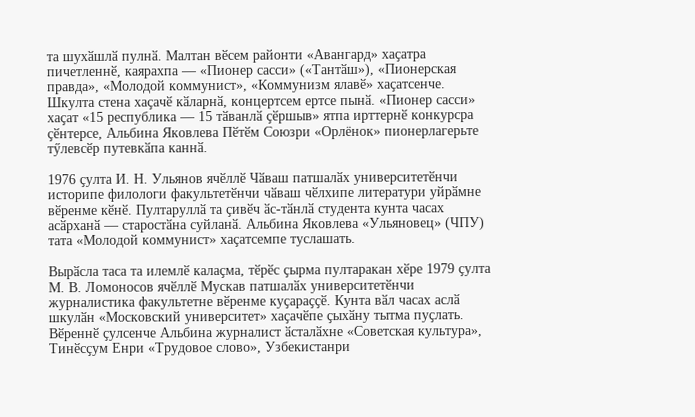та шухӑшлӑ пулнӑ. Малтан вӗсем районти «Авангард» хаҫатра пичетленнӗ, каярахпа — «Пионер сасси» («Тантӑш»), «Пионерская правда», «Молодой коммунист», «Коммунизм ялавӗ» хаҫатсенче. Шкулта стена хаҫачӗ кӑларнӑ, концертсем ертсе пынӑ. «Пионер сасси» хаҫат «15 республика — 15 тӑванлӑ ҫӗршыв» ятпа ирттернӗ конкурсра ҫӗнтерсе, Альбина Яковлева Пӗтӗм Союзри «Орлёнок» пионерлагерьте тӳлевсӗр путевкӑпа каннӑ.

1976 ҫулта И. Н. Ульянов ячӗллӗ Чӑваш патшалӑх университетӗнчи историпе филологи факультетӗнчи чӑваш чӗлхипе литератури уйрӑмне вӗренме кӗнӗ. Пултаруллӑ та ҫивӗч ӑс-тӑнлӑ студента кунта часах асӑрханӑ — старостӑна суйланӑ. Альбина Яковлева «Ульяновец» (ЧПУ) тата «Молодой коммунист» хаҫатсемпе туслашать.

Вырӑсла таса та илемлӗ калаҫма, тӗрӗс ҫырма пултаракан хӗре 1979 ҫулта М. В. Ломоносов ячӗллӗ Мускав патшалӑх университетӗнчи журналистика факультетне вӗренме куҫараҫҫӗ. Кунта вӑл часах аслӑ шкулӑн «Московский университет» хаҫачӗпе ҫыхӑну тытма пуҫлать. Вӗреннӗ ҫулсенче Альбина журналист ӑсталӑхне «Советская культура», Тинӗсҫум Енри «Трудовое слово», Узбекистанри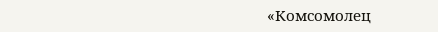«Комсомолец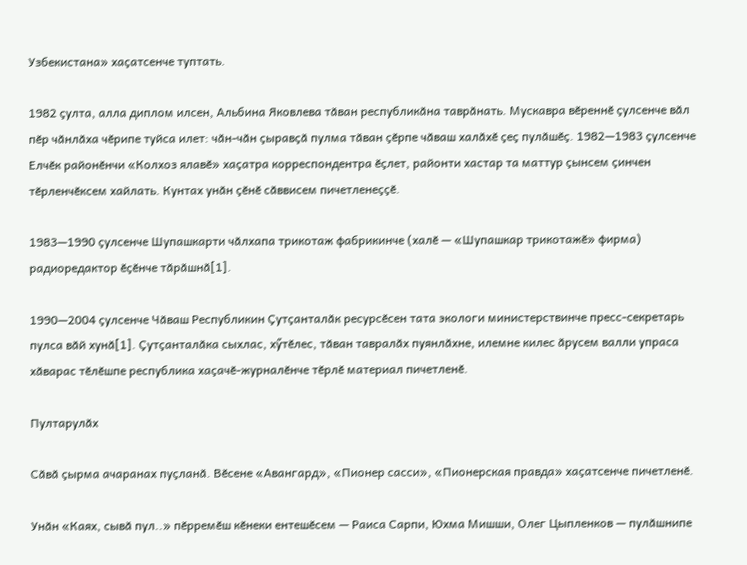Узбекистана» хаҫатсенче туптать.

1982 ҫулта, алла диплом илсен, Альбина Яковлева тӑван республикӑна таврӑнать. Мускавра вӗреннӗ ҫулсенче вӑл пӗр чӑнлӑха чӗрипе туйса илет: чӑн-чӑн ҫыравҫӑ пулма тӑван ҫӗрпе чӑваш халӑхӗ ҫеҫ пулӑшӗҫ. 1982—1983 ҫулсенче Елчӗк районӗнчи «Колхоз ялавӗ» хаҫатра корреспондентра ӗҫлет, районти хастар та маттур ҫынсем ҫинчен тӗрленчӗксем хайлать. Кунтах унӑн ҫӗнӗ сӑввисем пичетленеҫҫӗ.

1983—1990 ҫулсенче Шупашкарти чӑлхапа трикотаж фабрикинче (халӗ — «Шупашкар трикотажӗ» фирма) радиоредактор ӗҫӗнче тӑрӑшнӑ[1].

1990—2004 ҫулсенче Чӑваш Республикин Ҫутҫанталӑк ресурсӗсен тата экологи министерствинче пресс-секретарь пулса вӑй хунӑ[1]. Ҫутҫанталӑка сыхлас, хӳтӗлес, тӑван тавралӑх пуянлӑхне, илемне килес ӑрусем валли упраса хӑварас тӗлӗшпе республика хаҫачӗ-журналӗнче тӗрлӗ материал пичетленӗ.

Пултарулӑх

Сӑвӑ ҫырма ачаранах пуҫланӑ. Вӗсене «Авангард», «Пионер сасси», «Пионерская правда» хаҫатсенче пичетленӗ.

Унӑн «Каях, сывӑ пул..» пӗрремӗш кӗнеки ентешӗсем — Раиса Сарпи, Юхма Мишши, Олег Цыпленков — пулӑшнипе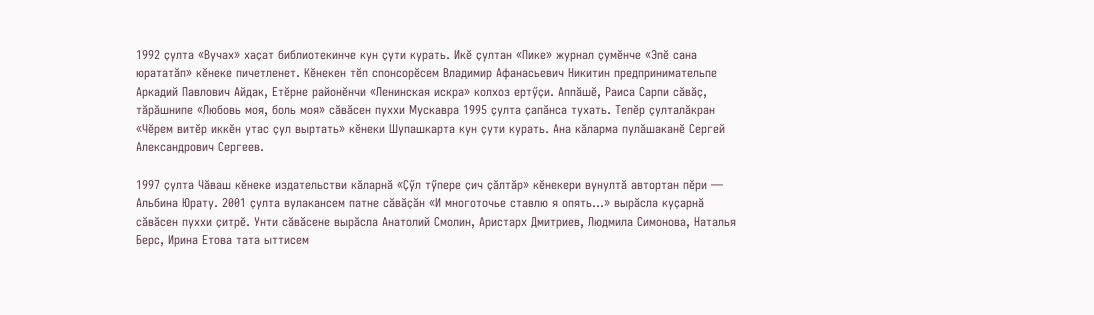1992 ҫулта «Вучах» хаҫат библиотекинче кун ҫути курать. Икӗ ҫултан «Пике» журнал ҫумӗнче «Эпӗ сана юрататӑп» кӗнеке пичетленет. Кӗнекен тӗп спонсорӗсем Владимир Афанасьевич Никитин предпринимательпе Аркадий Павлович Айдак, Етӗрне районӗнчи «Ленинская искра» колхоз ертӳҫи. Аппӑшӗ, Раиса Сарпи сӑвӑҫ, тӑрӑшнипе «Любовь моя, боль моя» сӑвӑсен пуххи Мускавра 1995 ҫулта ҫапӑнса тухать. Тепӗр ҫулталӑкран «Чӗрем витӗр иккӗн утас ҫул выртать» кӗнеки Шупашкарта кун ҫути курать. Ана кӑларма пулӑшаканӗ Сергей Александрович Сергеев.

1997 ҫулта Чӑваш кӗнеке издательстви кӑларнӑ «Ҫӳл тӳпере ҫич ҫӑлтӑр» кӗнекери вунултӑ автортан пӗри — Альбина Юрату. 2001 ҫулта вулакансем патне сӑвӑҫӑн «И многоточье ставлю я опять…» вырӑсла куҫарнӑ сӑвӑсен пуххи ҫитрӗ. Унти сӑвӑсене вырӑсла Анатолий Смолин, Аристарх Дмитриев, Людмила Симонова, Наталья Берс, Ирина Етова тата ыттисем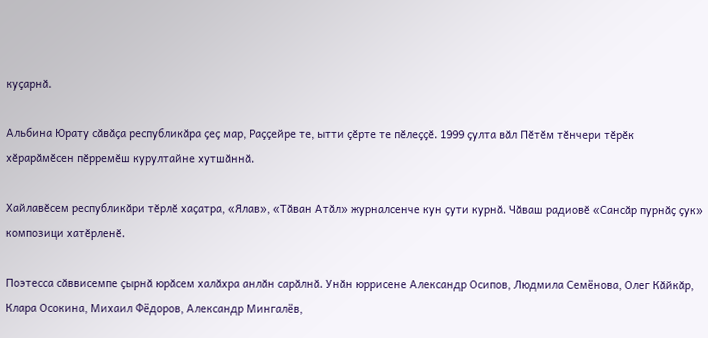куҫарнӑ.

Альбина Юрату сӑвӑҫа республикӑра ҫеҫ мар, Раҫҫейре те, ытти ҫӗрте те пӗлеҫҫӗ. 1999 ҫулта вӑл Пӗтӗм тӗнчери тӗрӗк хӗрарӑмӗсен пӗрремӗш курултайне хутшӑннӑ.

Хайлавӗсем республикӑри тӗрлӗ хаҫатра, «Ялав», «Тӑван Атӑл» журналсенче кун ҫути курнӑ. Чӑваш радиовӗ «Сансӑр пурнӑҫ ҫук» композици хатӗрленӗ.

Поэтесса сӑввисемпе ҫырнӑ юрӑсем халӑхра анлӑн сарӑлнӑ. Унӑн юррисене Александр Осипов, Людмила Семёнова, Олег Кӑйкӑр, Клара Осокина, Михаил Фёдоров, Александр Мингалёв,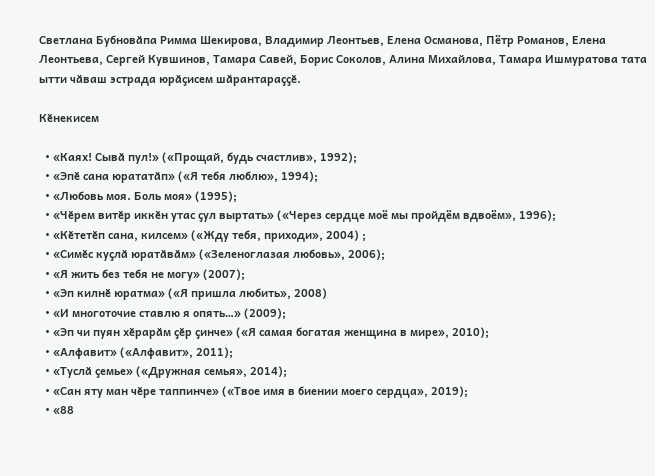Светлана Бубновӑпа Римма Шекирова, Владимир Леонтьев, Елена Османова, Пётр Романов, Елена Леонтьева, Сергей Кувшинов, Тамара Савей, Борис Соколов, Алина Михайлова, Тамара Ишмуратова тата ытти чӑваш эстрада юрӑҫисем шӑрантараҫҫӗ.

Кӗнекисем

  • «Каях! Сывӑ пул!» («Прощай, будь счастлив», 1992);
  • «Эпӗ сана юрататӑп» («Я тебя люблю», 1994);
  • «Любовь моя. Боль моя» (1995);
  • «Чӗрем витӗр иккӗн утас ҫул выртать» («Через сердце моё мы пройдём вдвоём», 1996);
  • «Кӗтетӗп сана, килсем» («Жду тебя, приходи», 2004) ;
  • «Симӗс куҫлӑ юратӑвӑм» («Зеленоглазая любовь», 2006);
  • «Я жить без тебя не могу» (2007);
  • «Эп килнӗ юратма» («Я пришла любить», 2008)
  • «И многоточие ставлю я опять…» (2009);
  • «Эп чи пуян хӗрарӑм ҫӗр ҫинче» («Я самая богатая женщина в мире», 2010);
  • «Алфавит» («Алфавит», 2011);
  • «Туслӑ ҫемье» («Дружная семья», 2014);
  • «Сан яту ман чӗре таппинче» («Твое имя в биении моего сердца», 2019);
  • «88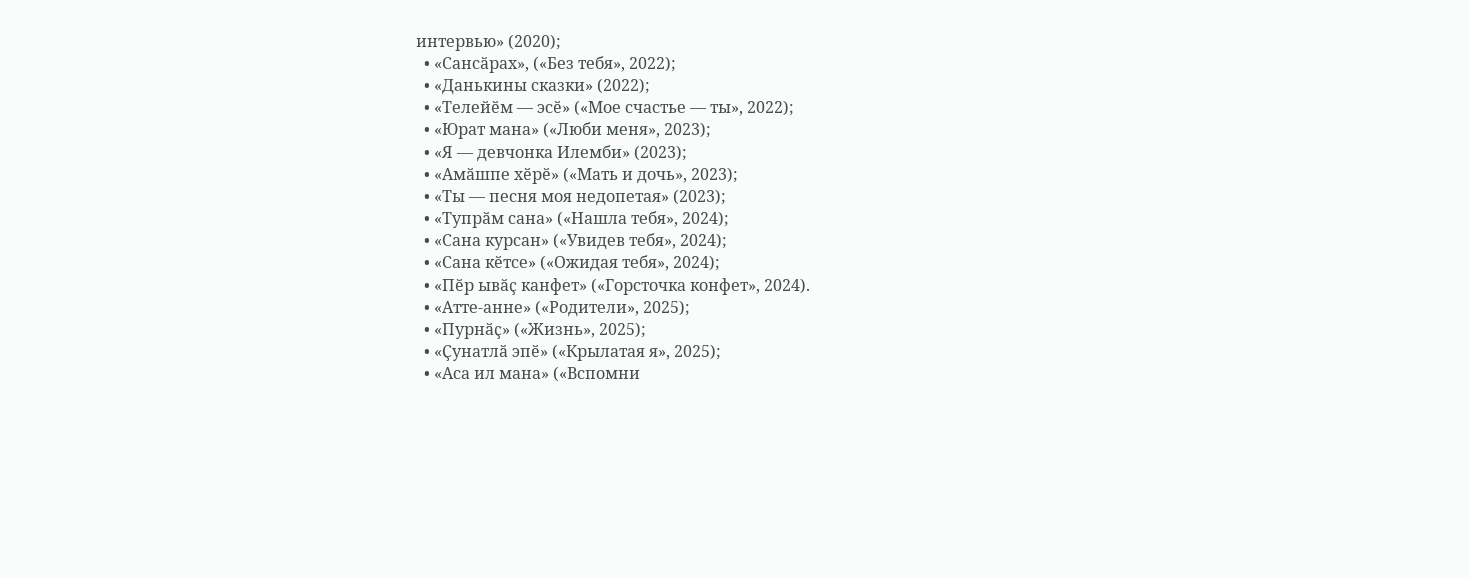интервью» (2020);
  • «Сансӑрах», («Без тебя», 2022);
  • «Данькины сказки» (2022);
  • «Телейӗм — эсӗ» («Мое счастье — ты», 2022);
  • «Юрат мана» («Люби меня», 2023);
  • «Я — девчонка Илемби» (2023);
  • «Амӑшпе хӗрӗ» («Мать и дочь», 2023);
  • «Ты — песня моя недопетая» (2023);
  • «Тупрӑм сана» («Нашла тебя», 2024);
  • «Сана курсан» («Увидев тебя», 2024);
  • «Сана кӗтсе» («Ожидая тебя», 2024);
  • «Пӗр ывӑҫ канфет» («Горсточка конфет», 2024).
  • «Атте-анне» («Родители», 2025);
  • «Пурнӑҫ» («Жизнь», 2025);
  • «Ҫунатлӑ эпӗ» («Крылатая я», 2025);
  • «Аса ил мана» («Вспомни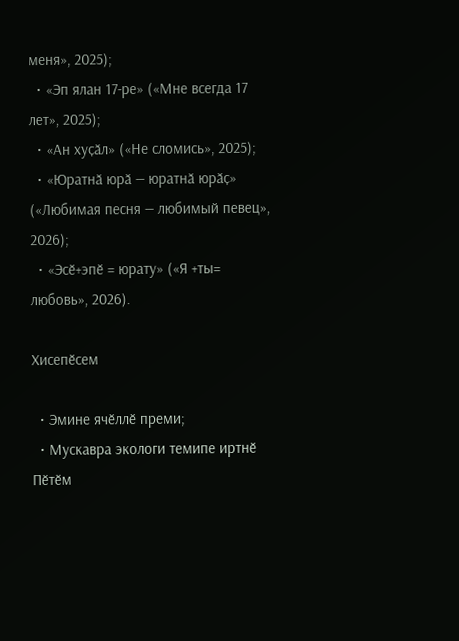меня», 2025);
  • «Эп ялан 17-ре» («Мне всегда 17 лет», 2025);
  • «Ан хуҫӑл» («Не сломись», 2025);
  • «Юратнӑ юрӑ — юратнӑ юрӑҫ» («Любимая песня — любимый певец», 2026);
  • «Эсӗ+эпӗ = юрату» («Я +ты= любовь», 2026).

Хисепӗсем

  • Эмине ячӗллӗ преми;
  • Мускавра экологи темипе иртнӗ Пӗтӗм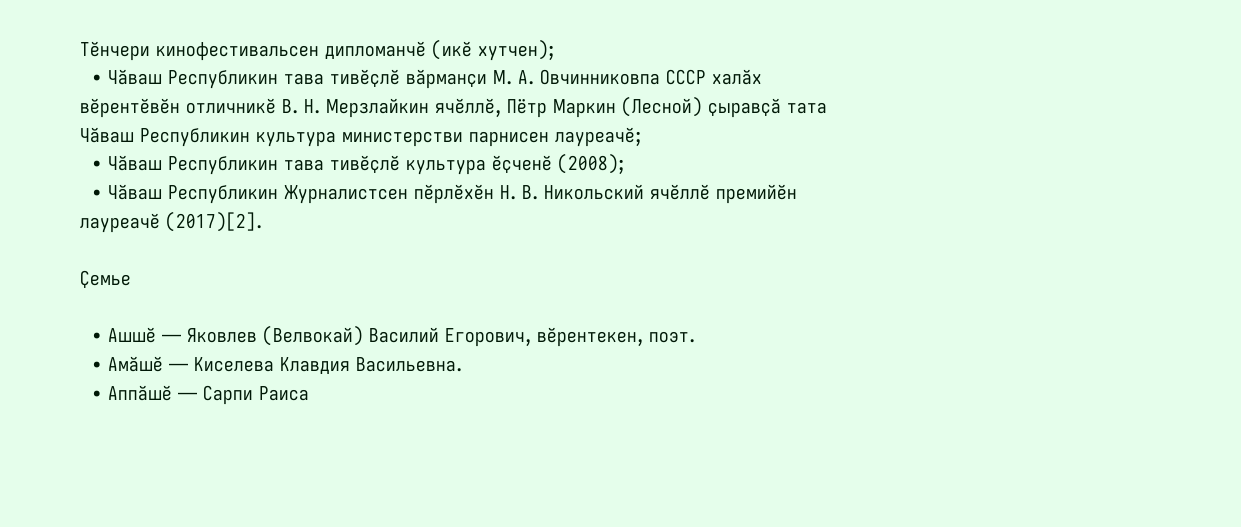Тӗнчери кинофестивальсен дипломанчӗ (икӗ хутчен);
  • Чӑваш Республикин тава тивӗҫлӗ вӑрманҫи М. А. Овчинниковпа СССР халӑх вӗрентӗвӗн отличникӗ В. Н. Мерзлайкин ячӗллӗ, Пётр Маркин (Лесной) ҫыравҫӑ тата Чӑваш Республикин культура министерстви парнисен лауреачӗ;
  • Чӑваш Республикин тава тивӗҫлӗ культура ӗҫченӗ (2008);
  • Чӑваш Республикин Журналистсен пӗрлӗхӗн Н. В. Никольский ячӗллӗ премийӗн лауреачӗ (2017)[2].

Ҫемье

  • Ашшӗ — Яковлев (Велвокай) Василий Егорович, вӗрентекен, поэт.
  • Амӑшӗ — Киселева Клавдия Васильевна.
  • Аппӑшӗ — Сарпи Раиса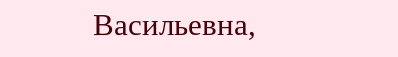Васильевна,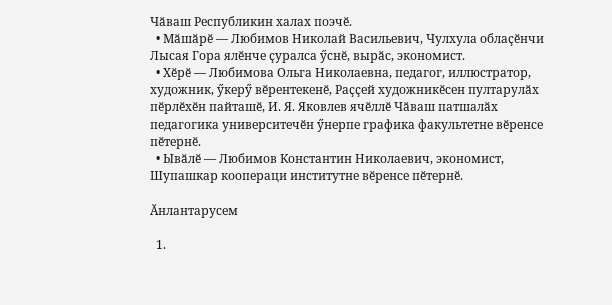Чӑваш Республикин халах поэчӗ.
  • Мӑшӑрӗ — Любимов Николай Васильевич, Чулхула облаҫӗнчи Лысая Гора ялӗнче ҫуралса ӳснӗ, вырӑс, экономист.
  • Хӗрӗ — Любимова Ольга Николаевна, педагог, иллюстратор, художник, ӳкерӳ вӗрентекенӗ, Раҫҫей художникӗсен пултарулӑх пӗрлӗхӗн пайташӗ, И. Я. Яковлев ячӗллӗ Чӑваш патшалӑх педагогика университечӗн ӳнерпе графика факультетне вӗренсе пӗтернӗ.
  • Ывӑлӗ — Любимов Константин Николаевич, экономист, Шупашкар коопераци институтне вӗренсе пӗтернӗ.

Ӑнлантарусем

  1.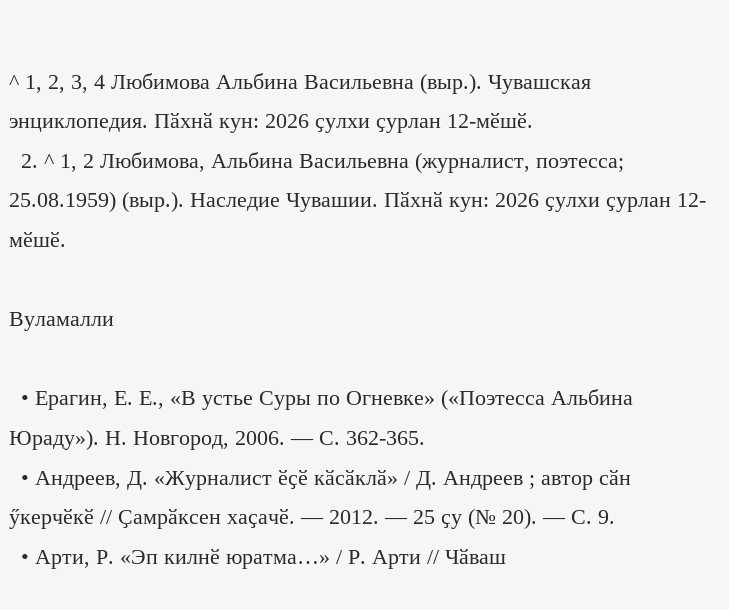^ 1, 2, 3, 4 Любимова Альбина Васильевна (выр.). Чувашская энциклопедия. Пӑхнӑ кун: 2026 ҫулхи ҫурлан 12-мӗшӗ.
  2. ^ 1, 2 Любимова, Альбина Васильевна (журналист, поэтесса; 25.08.1959) (выр.). Наследие Чувашии. Пӑхнӑ кун: 2026 ҫулхи ҫурлан 12-мӗшӗ.

Вуламалли

  • Ерагин, Е. Е., «В устье Суры по Огневке» («Поэтесса Альбина Юраду»). Н. Новгород, 2006. — С. 362-365.
  • Андреев, Д. «Журналист ӗҫӗ кӑсӑклӑ» / Д. Андреев ; автор сӑн ӳкерчӗкӗ // Ҫамрӑксен хаҫачӗ. — 2012. — 25 ҫу (№ 20). — С. 9.
  • Арти, Р. «Эп килнӗ юратма…» / Р. Арти // Чӑваш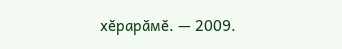хӗрарӑмӗ. — 2009.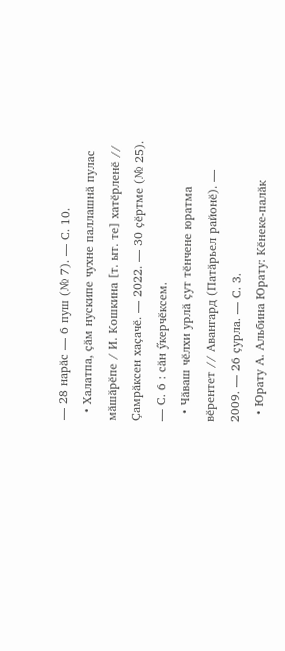— 28 нарӑс — 6 пуш (№ 7). — С. 10.
  • Халатпа, ҫӑм нускипе чухне паллашнӑ пулас мӑшӑрӗпе / И. Кошкина [т. ыт. те] хатӗрленӗ // Ҫамрӑксен хаҫачӗ. — 2022. — 30 ҫӗртме (№ 25). — С. 6 : сӑн ӳкерчӗксем.
  • Чӑваш чӗлхи урлӑ ҫут тӗнчене юратма вӗрентет // Авангард (Патӑрьел районӗ). — 2009. — 26 ҫурла. — С. 3.
  • Юрату А. Альбина Юрату: Кӗнеке-палӑк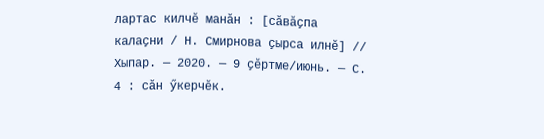лартас килчӗ манӑн : [сӑвӑҫпа калаҫни / Н. Смирнова ҫырса илнӗ] // Хыпар. — 2020. — 9 ҫӗртме/июнь. — С. 4 : сӑн ӳкерчӗк.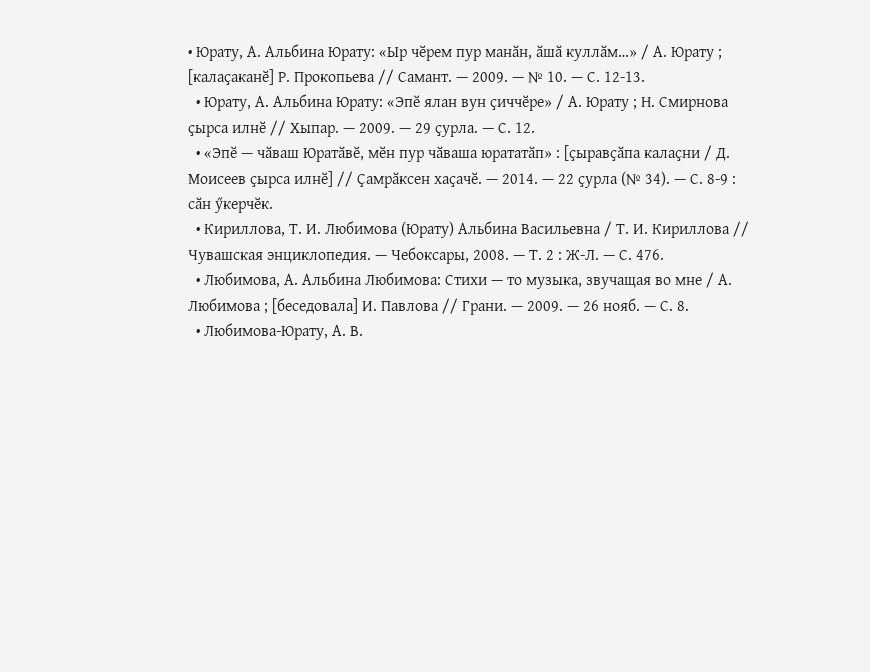• Юрату, А. Альбина Юрату: «Ыр чӗрем пур манӑн, ӑшӑ куллӑм…» / А. Юрату ; [калаҫаканӗ] Р. Прокопьева // Самант. — 2009. — № 10. — С. 12-13.
  • Юрату, А. Альбина Юрату: «Эпӗ ялан вун ҫиччӗре» / А. Юрату ; Н. Смирнова ҫырса илнӗ // Хыпар. — 2009. — 29 ҫурла. — С. 12.
  • «Эпӗ — чӑваш Юратӑвӗ, мӗн пур чӑваша юрататӑп» : [ҫыравҫӑпа калаҫни / Д. Моисеев ҫырса илнӗ] // Ҫамрӑксен хаҫачӗ. — 2014. — 22 ҫурла (№ 34). — С. 8-9 : сӑн ӳкерчӗк.
  • Кириллова, Т. И. Любимова (Юрату) Альбина Васильевна / Т. И. Кириллова // Чувашская энциклопедия. — Чебоксары, 2008. — Т. 2 : Ж-Л. — С. 476.
  • Любимова, А. Альбина Любимова: Стихи — то музыка, звучащая во мне / А. Любимова ; [беседовала] И. Павлова // Грани. — 2009. — 26 нояб. — С. 8.
  • Любимова-Юрату, А. В.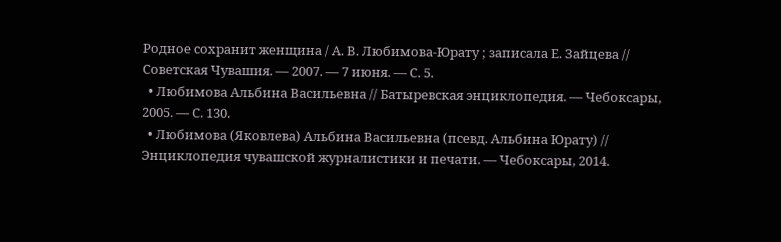Родное сохранит женщина / А. В. Любимова-Юрату ; записала Е. Зайцева // Советская Чувашия. — 2007. — 7 июня. — С. 5.
  • Любимова Альбина Васильевна // Батыревская энциклопедия. — Чебоксары, 2005. — С. 130.
  • Любимова (Яковлева) Альбина Васильевна (псевд. Альбина Юрату) // Энциклопедия чувашской журналистики и печати. — Чебоксары, 2014.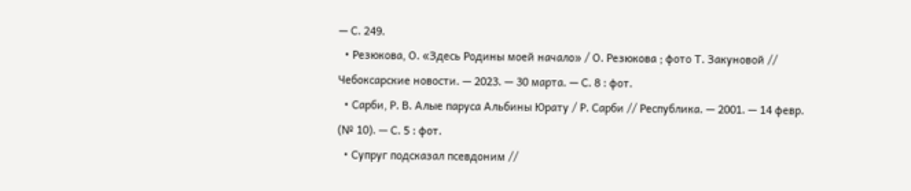— С. 249.
  • Резюкова, О. «Здесь Родины моей начало» / О. Резюкова ; фото Т. Закуновой // Чебоксарские новости. — 2023. — 30 марта. — С. 8 : фот.
  • Сарби, Р. В. Алые паруса Альбины Юрату / Р. Сарби // Республика. — 2001. — 14 февр. (№ 10). — С. 5 : фот.
  • Супруг подсказал псевдоним //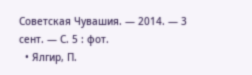Советская Чувашия. — 2014. — 3 сент. — С. 5 : фот.
  • Ялгир, П.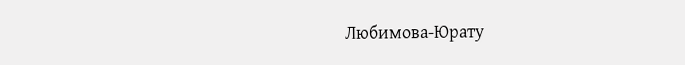Любимова-Юрату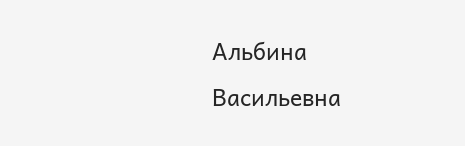Альбина Васильевна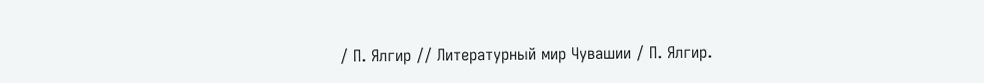/ П. Ялгир // Литературный мир Чувашии / П. Ялгир.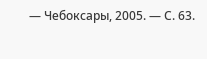— Чебоксары, 2005. — С. 63.